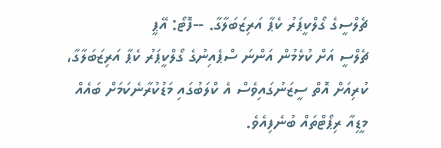ޗެލްސީގެ ގޯލްކީޕަރު ކެޕާ އަރިޒަބަލާގާ. --ފޮޓޯ: އޭޕީ
ޗެލްސީ އަށް ކުޅެމުން އަންނަ ސްޕެއިނުގެ ގޯލްކީޕަރު ކެޕާ އަރިޒަބަލާގާ، ކުރިއަށް އޮތް ސީޒަނުގައިވެސް އެ ކްލަބުގައި މަޑުކުރާނެކަމަށް ބައެއް މީޑިއާ ރިޕޯޓްތައް ބުނެފިއެވެ.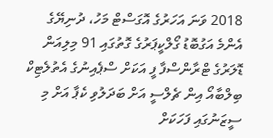2018 ވަނަ އަހަރުގެ އޮގަސްޓް މަހު، ދުނިޔޭގެ އެންމެ އަގުބޮޑު ގޯލްކީޕަރުގެ ގޮތުގައި 91 މިލިއަން ޑޮލަރުގެ ޓްރާންސްފާ ފީ އަކަށް ސްޕެއިނުގެ އެތުލެޓިކް ބިލްބާއޯ އިން ޗެލްސީ އަށް ބަދަލުވި ކެޕާ އަށް މި ސީޒަނުގައި ފަހަކަށް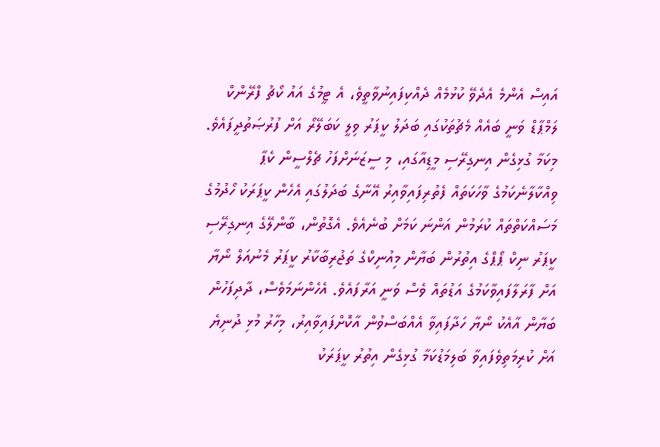އައިސް އެންމެ އެދެވޭ ކުޅުމެއް ދެއްކިފައިނުވާތީވެ، އެ ޓީމުގެ އައު ކޯޗު ފްރޭންކް ލަމްޕާޑް ވަނީ ބައެއް މެޗުތަކުގައި ބަދަލު ކީޕަރު ވިލީ ކަބަލޭރޯ އަށް ފުރުޞަތުދީފައެވެ.
މިކަމާ ގުޅިގެން އިނގިރޭސި މީޑިއާގައި، މި ސީޒަނަށްފަހު ޗެލްސީން ކެޕާ ވިއްކާލާނެކަމުގެ ވާހަކަތައް ފެތުރިފައިވާއިރު އޭނާގެ ބަދަލުގައި އެހެން ކީޕަރަކު ހޯދުމުގެ މަސައްކަތްތައް ކުރަމުން އަންނަ ކަމަށް ބުނެއެވެ. އެގޮތުން، ބާންލޭގެ އިނގިރޭސި ކީޕަރު ނިކް ޕޯޕްގެ އިތުރުން ބަޔާން މިއުނިކްގެ ތަޖުރިބާކާރު ކީޕަރު މެނުއަލް ނޯޔާ އަށް ފާރަލާފައިވާކަމުގެ އަޑުތައް ވެސް ވަނީ އަރާފައެވެ. އެހެންނަމަވެސް، ދާދިފަހުން ބަޔާން އާއެކު ނޯޔާ ހަދާފައިވާ އެއްބަސްވުން އާކޮށްފައިވާއިރު، މިހާރު މުޅި ދުނިޔެ އަށް ކުރިމަތިވެފައިވާ ބަލިމަޑުކަމާ ގުޅިގެން އިތުރު ކީޕަރަކު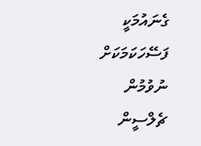ގެނައުމަކީ ފަސޭހަކަމަކަށް ނުވުމުން ޗެލްސީން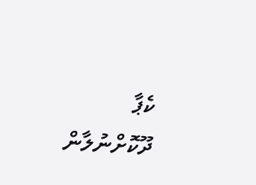ކެޕާ ދޫކޮށްނުލާން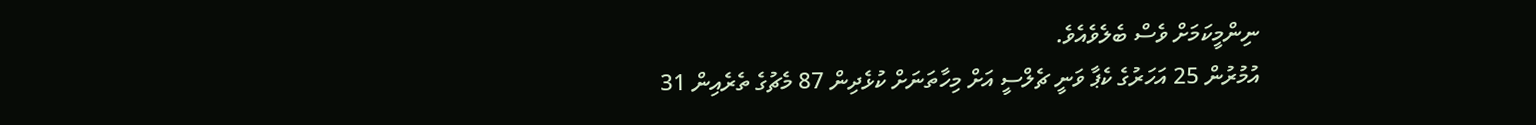ނިންމީކަމަށް ވެސް ބެލެވެއެވެ.
އުމުރުން 25 އަހަރުގެ ކެޕާ ވަނީ ޗެލްސީ އަށް މިހާތަނަށް ކުޅެދިން 87 މެޗުގެ ތެރެއިން 31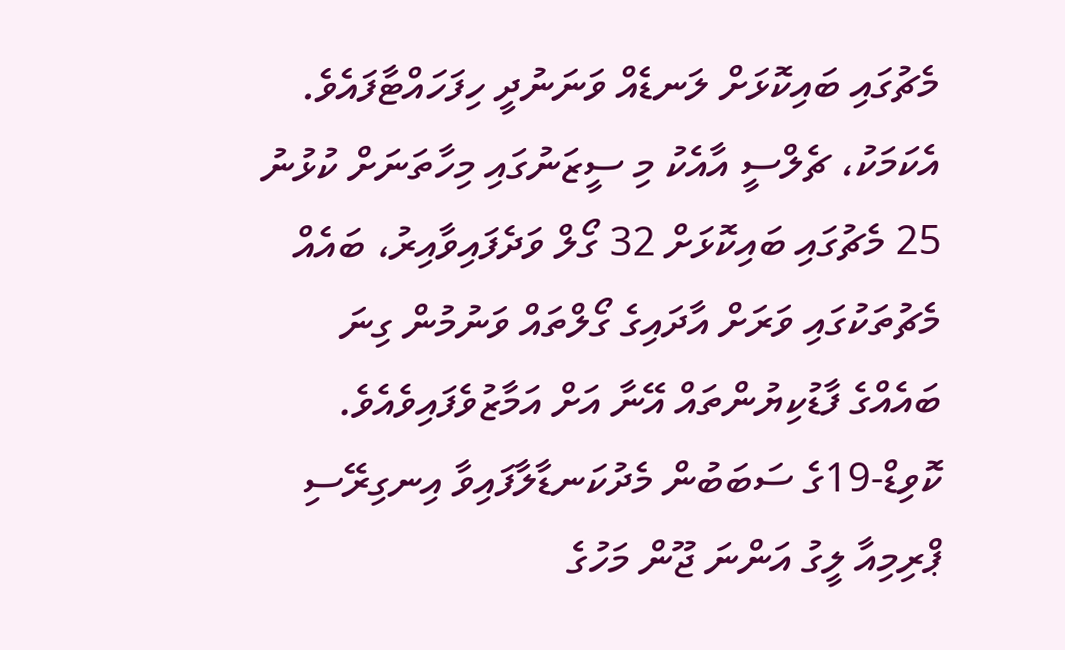މެޗުގައި ބައިކޮޅަށް ލަނޑެއް ވަނަނުދީ ހިފަހައްޓާފައެވެ. އެކަމަކު، ޗެލްސީ އާއެކު މި ސީޒަނުގައި މިހާތަނަށް ކުޅުނު 25 މެޗުގައި ބައިކޮޅަށް 32 ގޯލް ވަދެފައިވާއިރު، ބައެއް މެޗުތަކުގައި ވަރަށް އާދައިގެ ގޯލްތައް ވަނުމުން ގިނަ ބައެއްގެ ފާޑުކިޔުންތައް އޭނާ އަށް އަމާޒުވެފައިވެއެވެ.
ކޮވިޑް-19ގެ ސަބަބުން މެދުކަނޑާލާފައިވާ އިނގިރޭސި ޕްރިމިއާ ލީގު އަންނަ ޖޫން މަހުގެ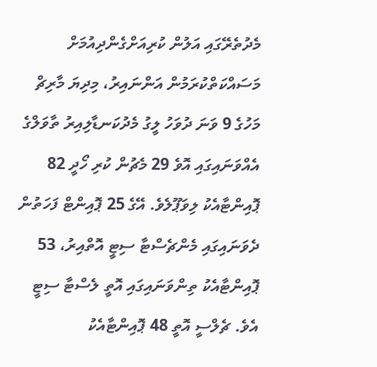މެދުތެރޭގައި އަލުން ކުރިއަށްގެންދިއުމަށް މަސައްކަތްކުރަމުން އަންނައިރު، މިދިޔަ މާރިޗް މަހުގެ 9 ވަނަ ދުވަހު ލީގު މެދުކަނޑާލިއިރު ތާވަލްގެ އެއްވަނައިގައި އޮވެ 29 މެޗުން ކުރި ހޯދީ 82 ޕޮއިންޓާއެކު ލިވަޕޫލެވެ. އޭގެ 25 ޕޮއިންޓް ފަހަތުން ދެވަނައިގައި މެންޗެސްޓާ ސިޓީ އޮތްއިރު، 53 ޕޮއިންޓާއެކު ތިންވަނައިގައި އޮތީ ލެސްޓާ ސިޓީ އެވެ. ޗެލްސީ އޮތީ 48 ޕޮއިންޓާއެކު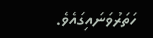ހަތަރުވަނައިގައެވެ.